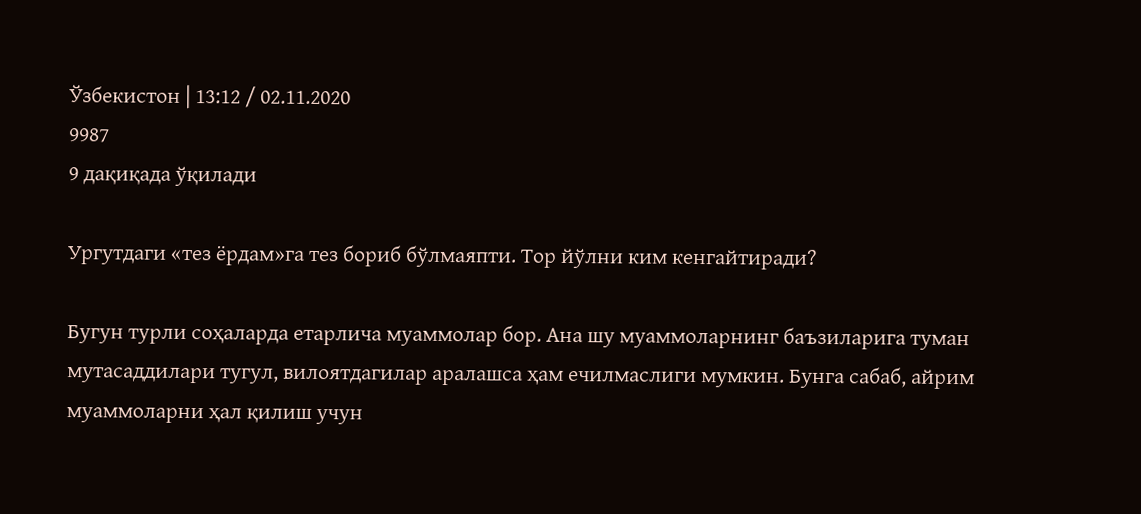Ўзбекистон | 13:12 / 02.11.2020
9987
9 дақиқада ўқилади

Ургутдаги «тез ёрдам»га тез бориб бўлмаяпти. Тор йўлни ким кенгайтиради?

Бугун турли соҳаларда етарлича муаммолар бор. Ана шу муаммоларнинг баъзиларига туман мутасаддилари тугул, вилоятдагилар аралашса ҳам ечилмаслиги мумкин. Бунга сабаб, айрим муаммоларни ҳал қилиш учун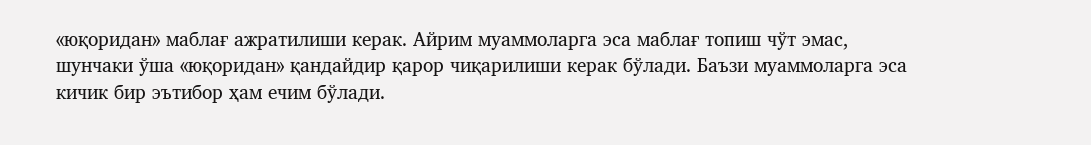«юқоридан» маблағ ажратилиши керак. Айрим муаммоларга эса маблағ топиш чўт эмас, шунчаки ўша «юқоридан» қандайдир қарор чиқарилиши керак бўлади. Баъзи муаммоларга эса кичик бир эътибор ҳам ечим бўлади.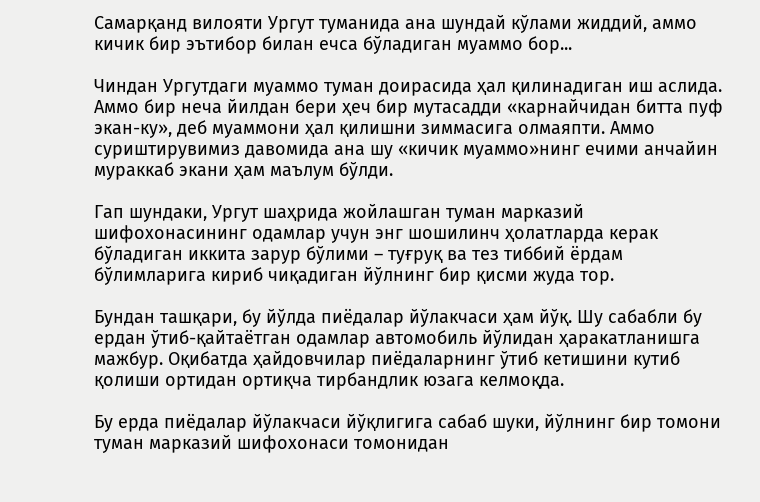Самарқанд вилояти Ургут туманида ана шундай кўлами жиддий, аммо кичик бир эътибор билан ечса бўладиган муаммо бор...

Чиндан Ургутдаги муаммо туман доирасида ҳал қилинадиган иш аслида. Аммо бир неча йилдан бери ҳеч бир мутасадди «карнайчидан битта пуф экан-ку», деб муаммони ҳал қилишни зиммасига олмаяпти. Аммо суриштирувимиз давомида ана шу «кичик муаммо»нинг ечими анчайин мураккаб экани ҳам маълум бўлди.

Гап шундаки, Ургут шаҳрида жойлашган туман марказий шифохонасининг одамлар учун энг шошилинч ҳолатларда керак бўладиган иккита зарур бўлими – туғруқ ва тез тиббий ёрдам бўлимларига кириб чиқадиган йўлнинг бир қисми жуда тор.

Бундан ташқари, бу йўлда пиёдалар йўлакчаси ҳам йўқ. Шу сабабли бу ердан ўтиб-қайтаётган одамлар автомобиль йўлидан ҳаракатланишга мажбур. Оқибатда ҳайдовчилар пиёдаларнинг ўтиб кетишини кутиб қолиши ортидан ортиқча тирбандлик юзага келмоқда.

Бу ерда пиёдалар йўлакчаси йўқлигига сабаб шуки, йўлнинг бир томони туман марказий шифохонаси томонидан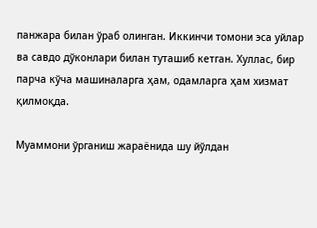панжара билан ўраб олинган. Иккинчи томони эса уйлар ва савдо дўконлари билан туташиб кетган. Хуллас, бир парча кўча машиналарга ҳам, одамларга ҳам хизмат қилмоқда.

Муаммони ўрганиш жараёнида шу йўлдан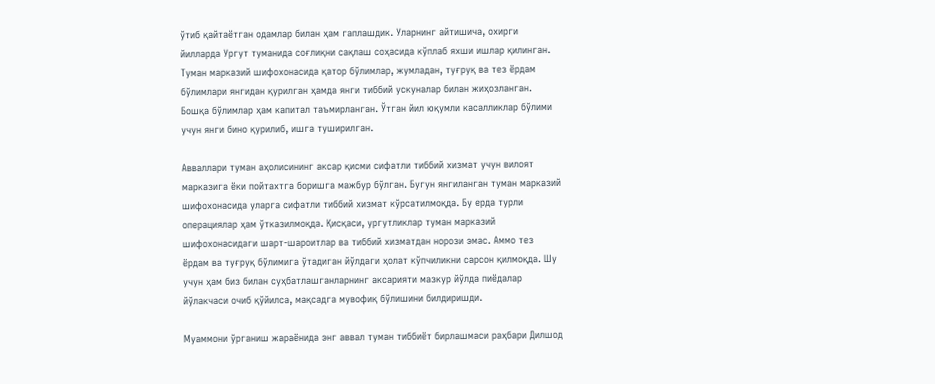ўтиб қайтаётган одамлар билан ҳам гаплашдик. Уларнинг айтишича, охирги йилларда Ургут туманида соғлиқни сақлаш соҳасида кўплаб яхши ишлар қилинган. Туман марказий шифохонасида қатор бўлимлар, жумладан, туғруқ ва тез ёрдам бўлимлари янгидан қурилган ҳамда янги тиббий ускуналар билан жиҳозланган. Бошқа бўлимлар ҳам капитал таъмирланган. Ўтган йил юқумли касалликлар бўлими учун янги бино қурилиб, ишга туширилган.

Авваллари туман аҳолисининг аксар қисми сифатли тиббий хизмат учун вилоят марказига ёки пойтахтга боришга мажбур бўлган. Бугун янгиланган туман марказий шифохонасида уларга сифатли тиббий хизмат кўрсатилмоқда. Бу ерда турли операциялар ҳам ўтказилмоқда. Қисқаси, ургутликлар туман марказий шифохонасидаги шарт-шароитлар ва тиббий хизматдан норози эмас. Аммо тез ёрдам ва туғруқ бўлимига ўтадиган йўлдаги ҳолат кўпчиликни сарсон қилмоқда. Шу учун ҳам биз билан суҳбатлашганларнинг аксарияти мазкур йўлда пиёдалар йўлакчаси очиб қўйилса, мақсадга мувофиқ бўлишини билдиришди.

Муаммони ўрганиш жараёнида энг аввал туман тиббиёт бирлашмаси раҳбари Дилшод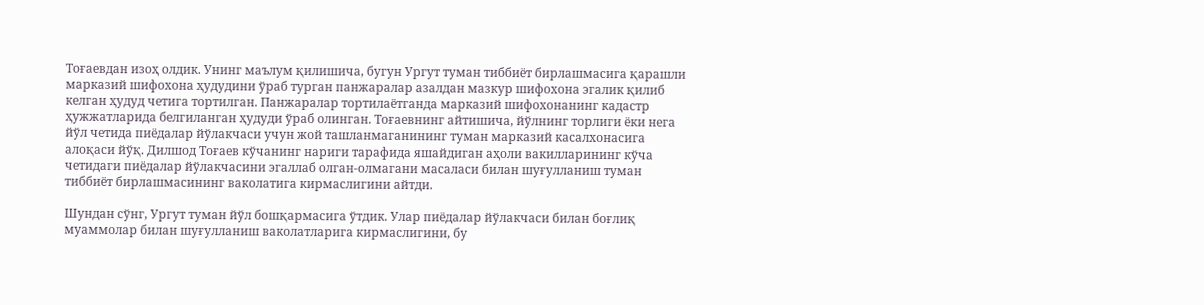Тоғаевдан изоҳ олдик. Унинг маълум қилишича, бугун Ургут туман тиббиёт бирлашмасига қарашли марказий шифохона ҳудудини ўраб турган панжаралар азалдан мазкур шифохона эгалик қилиб келган ҳудуд четига тортилган. Панжаралар тортилаётганда марказий шифохонанинг кадастр ҳужжатларида белгиланган ҳудуди ўраб олинган. Тоғаевнинг айтишича, йўлнинг торлиги ёки нега йўл четида пиёдалар йўлакчаси учун жой ташланмаганининг туман марказий касалхонасига алоқаси йўқ. Дилшод Тоғаев кўчанинг нариги тарафида яшайдиган аҳоли вакилларининг кўча четидаги пиёдалар йўлакчасини эгаллаб олган-олмагани масаласи билан шуғулланиш туман тиббиёт бирлашмасининг ваколатига кирмаслигини айтди.

Шундан сўнг, Ургут туман йўл бошқармасига ўтдик. Улар пиёдалар йўлакчаси билан боғлиқ муаммолар билан шуғулланиш ваколатларига кирмаслигини, бу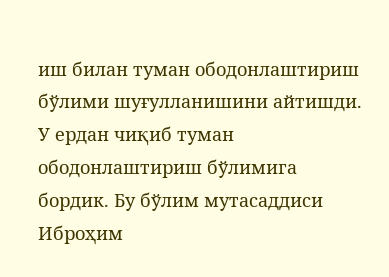иш билан туман ободонлаштириш бўлими шуғулланишини айтишди. У ердан чиқиб туман ободонлаштириш бўлимига бордик. Бу бўлим мутасаддиси Иброҳим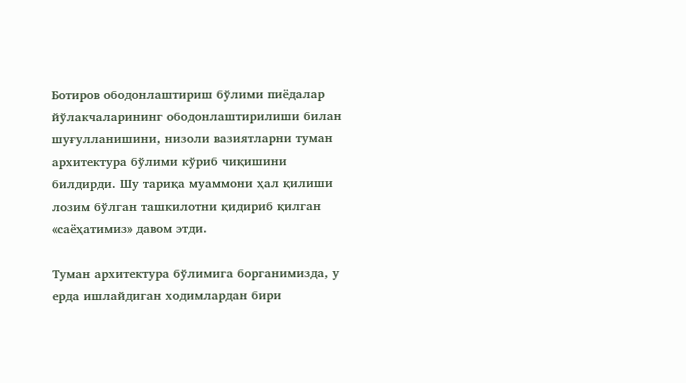Ботиров ободонлаштириш бўлими пиёдалар йўлакчаларининг ободонлаштирилиши билан шуғулланишини, низоли вазиятларни туман архитектура бўлими кўриб чиқишини билдирди. Шу тариқа муаммони ҳал қилиши лозим бўлган ташкилотни қидириб қилган «саёҳатимиз» давом этди.

Туман архитектура бўлимига борганимизда, у ерда ишлайдиган ходимлардан бири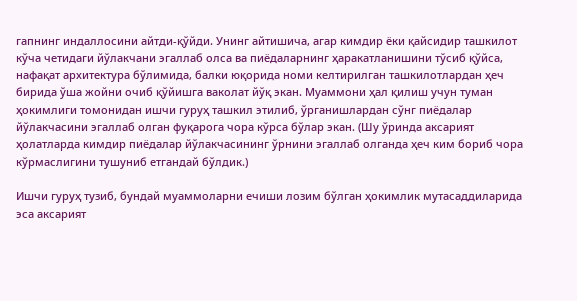гапнинг индаллосини айтди-қўйди. Унинг айтишича, агар кимдир ёки қайсидир ташкилот кўча четидаги йўлакчани эгаллаб олса ва пиёдаларнинг ҳаракатланишини тўсиб қўйса, нафақат архитектура бўлимида, балки юқорида номи келтирилган ташкилотлардан ҳеч бирида ўша жойни очиб қўйишга ваколат йўқ экан. Муаммони ҳал қилиш учун туман ҳокимлиги томонидан ишчи гуруҳ ташкил этилиб, ўрганишлардан сўнг пиёдалар йўлакчасини эгаллаб олган фуқарога чора кўрса бўлар экан. (Шу ўринда аксарият ҳолатларда кимдир пиёдалар йўлакчасининг ўрнини эгаллаб олганда ҳеч ким бориб чора кўрмаслигини тушуниб етгандай бўлдик.)

Ишчи гуруҳ тузиб, бундай муаммоларни ечиши лозим бўлган ҳокимлик мутасаддиларида эса аксарият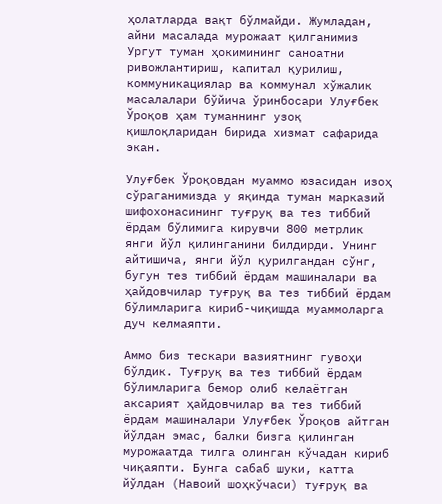ҳолатларда вақт бўлмайди. Жумладан, айни масалада мурожаат қилганимиз Ургут туман ҳокимининг саноатни ривожлантириш, капитал қурилиш, коммуникациялар ва коммунал хўжалик масалалари бўйича ўринбосари Улуғбек Ўроқов ҳам туманнинг узоқ қишлоқларидан бирида хизмат сафарида экан.

Улуғбек Ўроқовдан муаммо юзасидан изоҳ сўраганимизда у яқинда туман марказий шифохонасининг туғруқ ва тез тиббий ёрдам бўлимига кирувчи 800 метрлик янги йўл қилинганини билдирди. Унинг айтишича, янги йўл қурилгандан сўнг, бугун тез тиббий ёрдам машиналари ва ҳайдовчилар туғруқ ва тез тиббий ёрдам бўлимларига кириб-чиқишда муаммоларга дуч келмаяпти.

Аммо биз тескари вазиятнинг гувоҳи бўлдик. Туғруқ ва тез тиббий ёрдам бўлимларига бемор олиб келаётган аксарият ҳайдовчилар ва тез тиббий ёрдам машиналари Улуғбек Ўроқов айтган йўлдан эмас, балки бизга қилинган мурожаатда тилга олинган кўчадан кириб чиқаяпти. Бунга сабаб шуки, катта йўлдан (Навоий шоҳкўчаси) туғруқ ва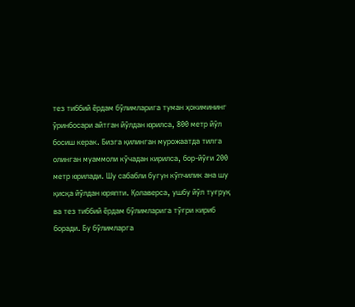тез тиббий ёрдам бўлимларига туман ҳокимининг ўринбосари айтган йўлдан юрилса, 800 метр йўл босиш керак. Бизга қилинган мурожаатда тилга олинган муаммоли кўчадан кирилса, бор-йўғи 200 метр юрилади. Шу сабабли бугун кўпчилик ана шу қисқа йўлдан юряпти. Қолаверса, ушбу йўл туғруқ ва тез тиббий ёрдам бўлимларига тўғри кириб боради. Бу бўлимларга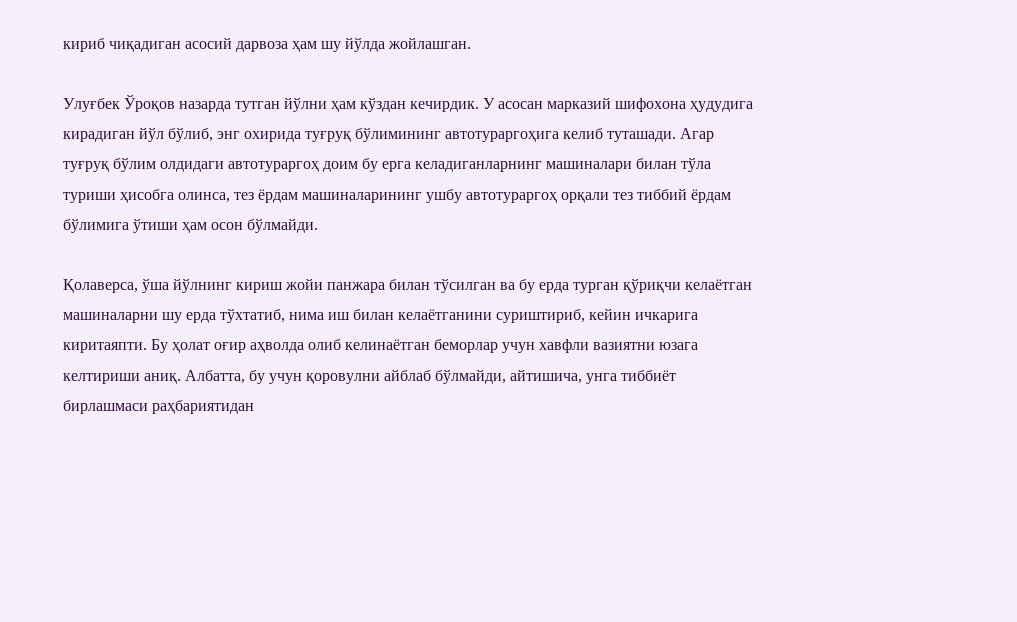кириб чиқадиган асосий дарвоза ҳам шу йўлда жойлашган.

Улуғбек Ўроқов назарда тутган йўлни ҳам кўздан кечирдик. У асосан марказий шифохона ҳудудига кирадиган йўл бўлиб, энг охирида туғруқ бўлимининг автотураргоҳига келиб туташади. Агар туғруқ бўлим олдидаги автотураргоҳ доим бу ерга келадиганларнинг машиналари билан тўла туриши ҳисобга олинса, тез ёрдам машиналарининг ушбу автотураргоҳ орқали тез тиббий ёрдам бўлимига ўтиши ҳам осон бўлмайди.

Қолаверса, ўша йўлнинг кириш жойи панжара билан тўсилган ва бу ерда турган қўриқчи келаётган машиналарни шу ерда тўхтатиб, нима иш билан келаётганини суриштириб, кейин ичкарига киритаяпти. Бу ҳолат оғир аҳволда олиб келинаётган беморлар учун хавфли вазиятни юзага келтириши аниқ. Албатта, бу учун қоровулни айблаб бўлмайди, айтишича, унга тиббиёт бирлашмаси раҳбариятидан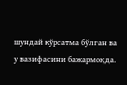шундай кўрсатма бўлган ва у вазифасини бажармоқда.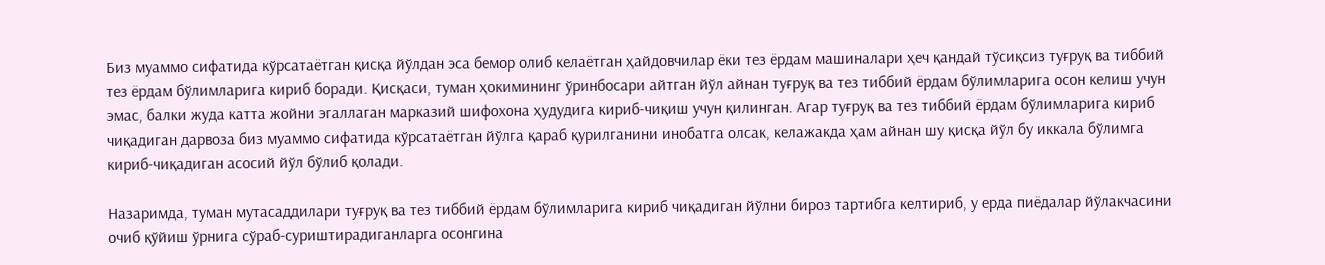Биз муаммо сифатида кўрсатаётган қисқа йўлдан эса бемор олиб келаётган ҳайдовчилар ёки тез ёрдам машиналари ҳеч қандай тўсиқсиз туғруқ ва тиббий тез ёрдам бўлимларига кириб боради. Қисқаси, туман ҳокимининг ўринбосари айтган йўл айнан туғруқ ва тез тиббий ёрдам бўлимларига осон келиш учун эмас, балки жуда катта жойни эгаллаган марказий шифохона ҳудудига кириб-чиқиш учун қилинган. Агар туғруқ ва тез тиббий ёрдам бўлимларига кириб чиқадиган дарвоза биз муаммо сифатида кўрсатаётган йўлга қараб қурилганини инобатга олсак, келажакда ҳам айнан шу қисқа йўл бу иккала бўлимга кириб-чиқадиган асосий йўл бўлиб қолади.

Назаримда, туман мутасаддилари туғруқ ва тез тиббий ёрдам бўлимларига кириб чиқадиган йўлни бироз тартибга келтириб, у ерда пиёдалар йўлакчасини очиб қўйиш ўрнига сўраб-суриштирадиганларга осонгина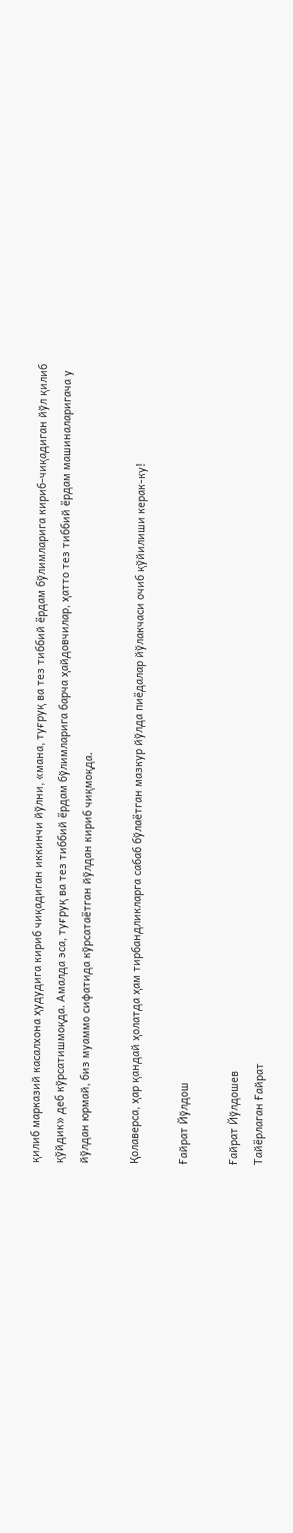қилиб марказий касалхона ҳудудига кириб чиқадиган иккинчи йўлни, «мана, туғруқ ва тез тиббий ёрдам бўлимларига кириб-чиқадиган йўл қилиб қўйдик» деб кўрсатишмоқда. Амалда эса, туғруқ ва тез тиббий ёрдам бўлимларига барча ҳайдовчилар, ҳатто тез тиббий ёрдам машиналаригача у йўлдан юрмай, биз муаммо сифатида кўрсатаётган йўлдан кириб чиқмоқда.

Қолаверса, ҳар қандай ҳолатда ҳам тирбандликларга сабаб бўлаётган мазкур йўлда пиёдалар йўлакчаси очиб қўйилиши керак-ку!

Ғайрат Йўлдош

Ғайрат Йўлдошев
Тайёрлаган Ғайрат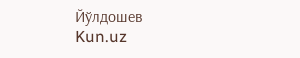Йўлдошев
Kun.uz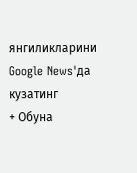янгиликларини Google News'да кузатинг
+ Обуна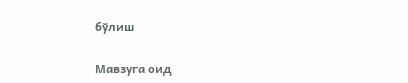бўлиш

Мавзуга оид